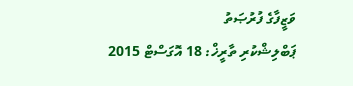ވަޒީފާގެ ފުރުޞަތު
ޕަބްލިޝްކުރި ތާރީޚް: 18 އޮގަސްޓް 2015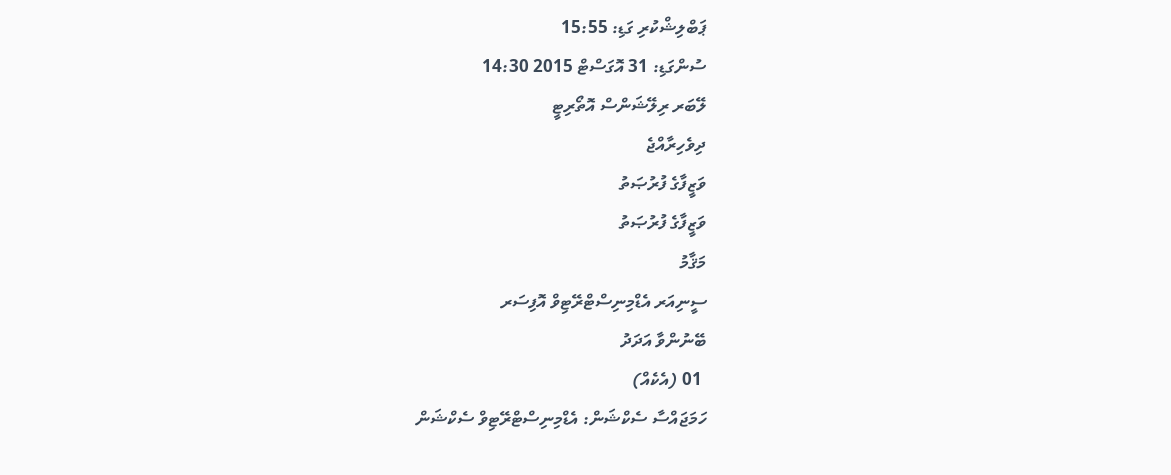ޕަބްލިޝްކުރި ގަޑި: 15:55
ސުންގަޑި: 31 އޮގަސްޓް 2015 14:30
ލޭބަރ ރިލޭޝަންސް އޮތޯރިޓީ
ދިވެހިރާއްޖެ
ވަޒީފާގެ ފުރުޞަތު
ވަޒީފާގެ ފުރުޞަތު
މަޤާމު
ސީނިއަރ އެޑްމިނިސްޓްރޭޓިވް އޮފިސަރ
ބޭނުންވާ އަދަދު
 01 (އެކެއް)
ހަމަޖައްސާ ސެކްޝަން: އެޑްމިނިސްޓްރޭޓިވް ސެކްޝަން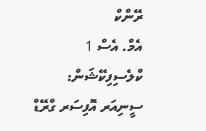ރޭންކް
އެމް. އެސް 1
ކްލެސިފިކޭޝަން: ސީނިއަރ އޮފިސަރ ގްރޭޑް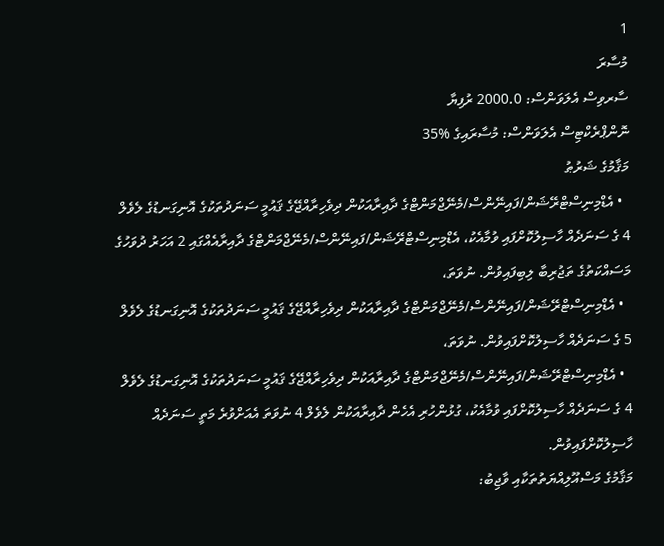1
މުސާރަ
ސާރވިސް އެލަވަންސް: 2000.0 ރުފިޔާ
ނޮންޕްރެކްޓިސް އެލަވަންސް: މުސާރައިގެ %35
މަޤާމުގެ ޝަރުޠު
  • އެޑްމިނިސްޓްރޭޝަން/ފައިނޭންސް/މެނޭޖްމަންޓްގެ ދާއިރާއަކުން ދިވެހިރާއްޖޭގެ ޤައުމީ ސަނަދުތަކުގެ އޮނިގަނޑުގެ ލެވެލް 4 ގެ ސަނަދެއް ހާސިލުކޮށްފައި ވުމާއެކު، އެޑްމިނިސްޓްރޭޝަން/ފައިނޭންސް/މެނޭޖްމަންޓްގެ ދާއިރާއެއްގައި 2 އަހަރު ދުވަހުގެ މަސައްކަތުގެ ތަޖުރިބާ ލިބިފައިވުން. ނުވަތަ،
  • އެޑްމިނިސްޓްރޭޝަން/ފައިނޭންސް/މެނޭޖްމަންޓްގެ ދާއިރާއަކުން ދިވެހިރާއްޖޭގެ ޤައުމީ ސަނަދުތަކުގެ އޮނިގަނޑުގެ ލެވެލް 5 ގެ ސަނަދެއް ހާސިލުކޮށްފައިވުން. ނުވަތަ،
  • އެޑްމިނިސްޓްރޭޝަން/ފައިނޭންސް/މެނޭޖްމަންޓްގެ ދާއިރާއަކުން ދިވެހިރާއްޖޭގެ ޤައުމީ ސަނަދުތަކުގެ އޮނިގަނޑުގެ ލެވެލް 4 ގެ ސަނަދެއް ހާސިލުކޮށްފައި ވުމާއެކު، ގުޅުންހުރި އެހެން ދާއިރާއަކުން ލެވެލް 4 ނުވަތަ އެއަށްވުރެ މަތީ ސަނަދެއް ހާސިލުކޮށްފައިވުން.
މަޤާމުގެ މަސްއޫލިއްޔަތުތަކާއި ވާޖިބު: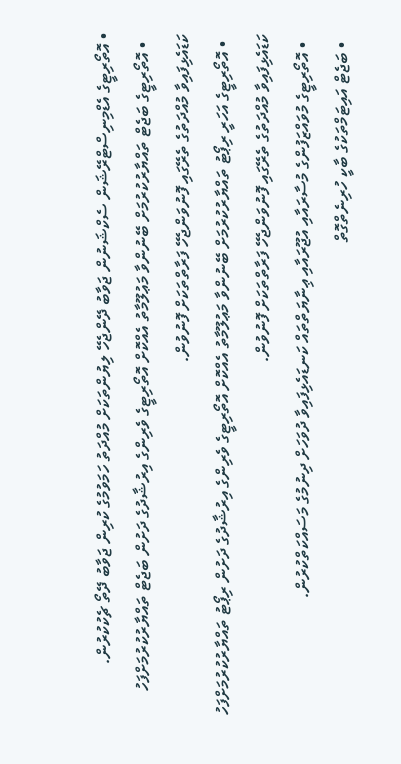• އޮތޯރިޓީގެ އެޑްމިނިސްޓްރޭޝަން ސެކްޝަނުން ޖަވާބު ދޭންޖެހޭ ލިޔުންތަކަށް މުއްދަތު ހަމަވުމުގެ ކުރިން ޖަވާބު ދޭތޯ ޗެކުކުރުން.
  • އޮތޯރިޓީގެ ބަޖެޓް ތައްޔާރުކުރުމަށް ބޭނުންވާ މަޢުލޫމާތު އެއްކޮށް އޮތޯރިޓީގެ ވެރިންގެ އިރުޝާދުގެ ދަށުން ބަޖެޓް ތައްޔާރުކުރުމަށްފަހު ކަޑައެޅިފައިވާ މުއްދަތުގެ ތެރޭގައި ފޮނުވަންޖެހޭ ފަރާތްތަކަށް ފޮނުވުން.
  • އޮތޯރިޓީގެ އަހަރީ ރިޕޯޓު ތައްޔާރުކުރުމަށް ބޭނުންވާ މަޢުލޫމާތު އެއްކޮށް އޮތޯރިޓީގެ ވެރިންގެ އިރުޝާދުގެ ދަށުން ރިޕޯޓު ތައްޔާރުކުރުމަށްފަހު ކަޑައެޅިފައިވާ މުއްދަތުގެ ތެރޭގައި ފޮނުވަންޖެހޭ ފަރާތްތަކަށް ފޮނުވުން.
  • އޮތޯރިޓީގެ މުވައްޒަފުންގެ މުސާރައާއި އުޖޫރައާއި ޢިނާޔަތްތައް ކަނޑައެޅިފައިވާ ދުވަހަށް ދިނުމުގެ މަސައްކަތްކުރުން.
  • ބަޖެޓް އައިޓަމްތަކުގެ ބާކީ ހުރިނެތްގޮތް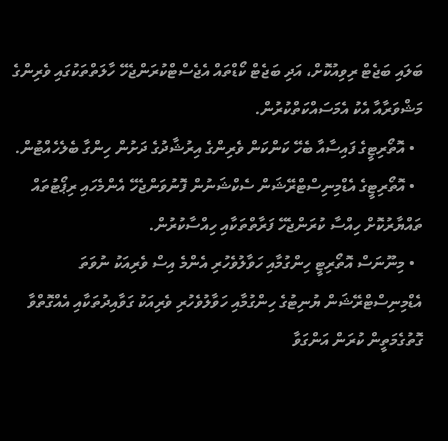ބަލައި ބަޖެޓް ރިވިއުކޮށް، އަދި ބަޖެޓް ކޯޑްތައް އެޖެސްޓްކުރަންޖެހޭ ހާލަތްތަކުގައި ވެރިންގެ މަޝްވަރާއާ އެކު އެމަސައްކަތްކުރުން.
  • އޮތޯރިޓީގެ ފައިސާއާ ބެހޭ ކަންކަން ވެރިންގެ އިރުޝާދުގެ ދަށުން ހިންގާ ބެލެހެއްޓުން.
  • އޮތޯރިޓީގެ އެޑްމިނިސްޓްރޭޝަން ސެކްޝަނުން ފޮނުވަންޖެހޭ އެންމެހައި ރިޕޯޓުތައް ތައްޔާރުކޮށް ހިއްސާ ކުރަންޖެހޭ ފަރާތްތަކާއި ހިއްސާކުރުން.
  • މިނޫނަސް އޮތޯރިޓީ ހިންގުމާއި ހަވާލުވެހުރި އެންމެ އިސް ވެރިއަކު ނުވަތަ އެޑްމިނިސްޓްރޭޝަން ޔުނިޓުގެ ހިންގުމާއި ހަވާލުވެހުރި ވެރިއަކު ގަވާއިދުތަކާއި އެއްގޮތްވާ ގޮތުގެމަތީން ކުރަން އަންގަވާ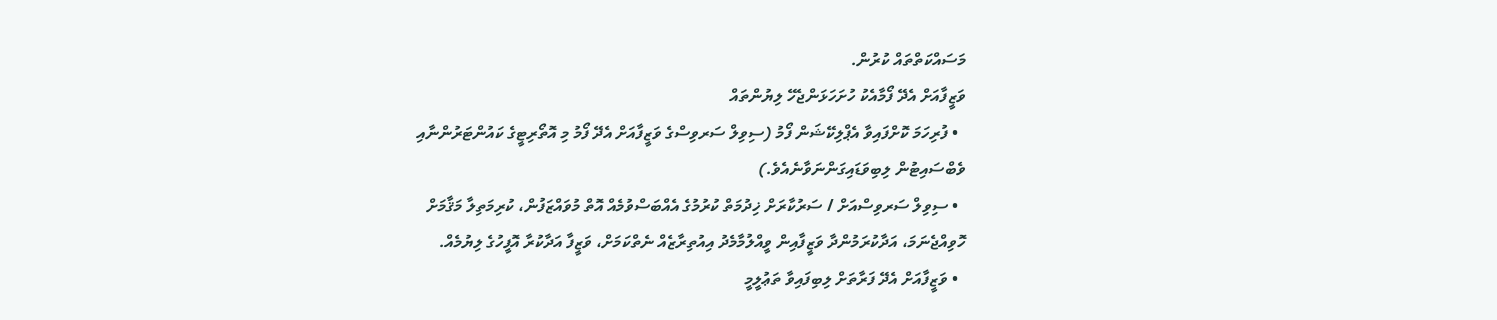މަސައްކަތްތައް ކުރުން.
ވަޒީފާއަށް އެދޭ ފޯމާއެކު ހުށަހަޅަންޖެހޭ ލިޔުންތައް
  • ފުރިހަމަ ކޮށްފައިވާ އެޕްލިކޭޝަން ފޯމު (ސިވިލް ސަރވިސްގެ ވަޒީފާއަށް އެދޭ ފޯމު މި އޮތޯރިޓީގެ ކައުންޓަރުންނާއި ވެބްސައިޓުން ލިބިވަޑައިގަންނަވާނެއެވެ.)
  • ސިވިލް ސަރވިސްއަށް / ސަރުކާރަށް ޚިދުމަތް ކުރުމުގެ އެއްބަސްވުމެއް އޮތް މުވައްޒަފުން، ކުރިމަތިލާ މަޤާމަށް ހޮވިއްޖެނަމަ، އަދާކުރަމުންދާ ވަޒީފާއިން ވީއްލުމާމެދު އިއުތިރާޒެއް ނެތްކަމަށް، ވަޒީފާ އަދާކުރާ އޮފީހުގެ ލިޔުމެއް.
  • ވަޒީފާއަށް އެދޭ ފަރާތަށް ލިބިފައިވާ ތަޢުލީމީ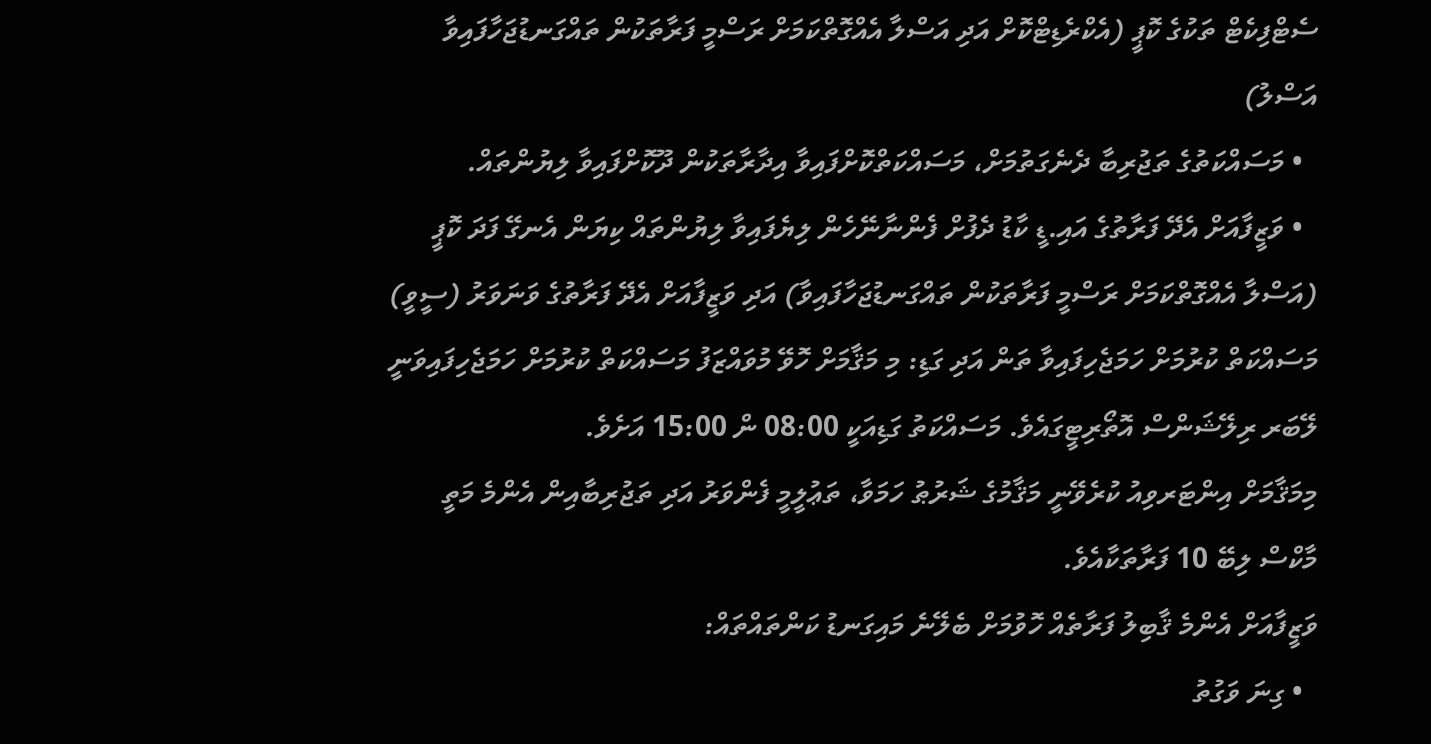ސެޓްފިކެޓް ތަކުގެ ކޮޕީ (އެކްރެޑިޓްކޮށް އަދި އަސްލާ އެއްގޮތްކަމަށް ރަސްމީ ފަރާތަކުން ތައްގަނޑުޖަހާފައިވާ އަސްލު)
  • މަސައްކަތުގެ ތަޖުރިބާ ދެނެގަތުމަށް، މަސައްކަތްކޮށްފައިވާ އިދާރާތަކުން ދޫކޮށްފައިވާ ލިޔުންތައް.
  • ވަޒީފާއަށް އެދޭ ފަރާތުގެ އައި.ޑީ ކާޑު ދެފުށް ފެންނާނޭހެން ލިޔެފައިވާ ލިޔުންތައް ކިޔަން އެނގޭ ފަދަ ކޮޕީ (އަސްލާ އެއްގޮތްކަމަށް ރަސްމީ ފަރާތަކުން ތައްގަނޑުޖަހާފައިވާ) އަދި ވަޒީފާއަށް އެދޭ ފަރާތުގެ ވަނަވަރު (ސީވީ)
މަސައްކަތް ކުރުމަށް ހަމަޖެހިފައިވާ ތަން އަދި ގަޑި: މި މަޤާމަށް ހޮވޭ މުވައްޒަފު މަސައްކަތް ކުރުމަށް ހަމަޖެހިފައިވަނީ ލޭބަރ ރިލޭޝަންސް އޮތޯރިޓީގައެވެ. މަސައްކަތު ގަޑިއަކީ 08:00 ން 15:00 އަށެވެ.
މިމަޤާމަށް އިންޓަރވިއު ކުރެވޭނީ މަޤާމުގެ ޝަރުޠު ހަމަވާ، ތަޢުލީމީ ފެންވަރު އަދި ތަޖުރިބާއިން އެންމެ މަތީ މާކްސް ލިބޭ 10 ފަރާތަކާއެވެ.
ވަޒީފާއަށް އެންމެ ޤާބިލު ފަރާތެއް ހޮވުމަށް ބެލޭނެ މައިގަނޑު ކަންތައްތައް:
  • ގިނަ ވަގުތު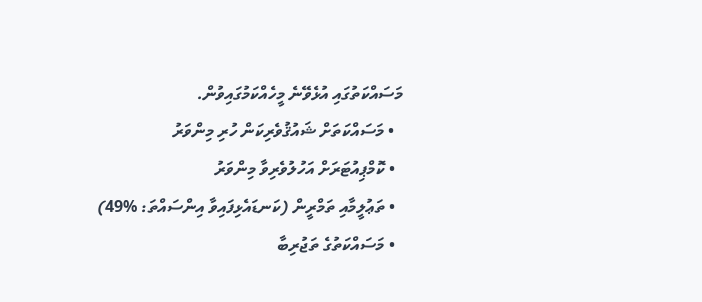މަސައްކަތުގައި އުޅެވޭނެ މީހެއްކަމުގައިވުން.
  • މަސައްކަތަށް ޝައުޤުވެރިކަން ހުރި މިންވަރު
  • ކޮމްޕިއުޓަރަށް އަހުލުވެރިވާ މިންވަރު
  • ތަޢުލީމާއި ތަމްރީން (ކަނޑައެޅިފައިވާ އިންސައްތަ: %49)
  • މަސައްކަތުގެ ތަޖުރިބާ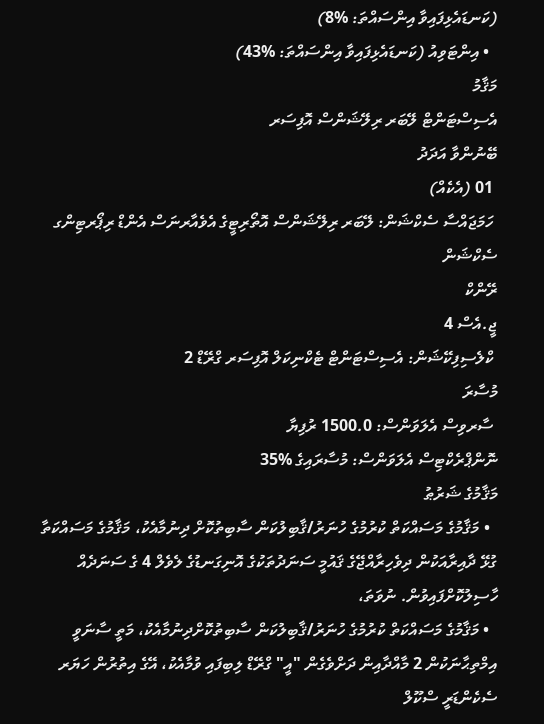(ކަނޑައެޅިފައިވާ އިންސައްތަ: %8)
  • އިންޓަވިއު (ކަނޑައެޅިފައިވާ އިންސައްތަ: %43)
މަޤާމު
އެސިސްޓަންޓް ލޭބަރ ރިލޭޝަންސް އޮފިސަރ
ބޭނުންވާ އަދަދު
 01 (އެކެއް)
 ހަމަޖައްސާ ސެކްޝަން: ލޭބަރ ރިލޭޝަންސް އޮތޯރިޓީގެ އެވެއާރނަސް އެންޑް ރިޕޯރޓިންގ ސެކްޝަން
ރޭންކް
ޖީ.އެސް 4
 ކްލެސިފިކޭޝަން: އެސިސްޓަންޓް ޓެކްނިކަލް އޮފިސަރ ގްރޭޑް 2
މުސާރަ
 ސާރވިސް އެލަވަންސް: 1500.0 ރުފިޔާ
ނޮންޕްރެކްޓިސް އެލަވަންސް: މުސާރައިގެ %35
މަޤާމުގެ ޝަރުޠު
  • މަޤާމުގެ މަސައްކަތް ކުރުމުގެ ހުނަރު/ޤާބިލުކަން ސާބިތުކޮށް ދިނުމާއެކު، މަޤާމުގެ މަސައްކަތާ ގުޅޭ ދާއިރާއަކުން ދިވެހިރާއްޖޭގެ ޤައުމީ ސަނަދުތަކުގެ އޮނިގަނޑުގެ ލެވެލް 4 ގެ ސަނަދެއް ހާސިލުކޮށްފައިވުން. ނުވަތަ،
  • މަޤާމުގެ މަސައްކަތް ކުރުމުގެ ހުނަރު/ޤާބިލުކަން ސާބިތުކޮށްދިނުމާއެކު، މަތީ ސާނަވީ އިމްތިޙާނަކުން 2 މާއްދާއިން ދަށްވެގެން "އީ" ގްރޭޑް ލިބިފައި ވުމާއެކު، އޭގެ އިތުރުން ހަޔަރ ސެކެންޑަރީ ސްކޫލް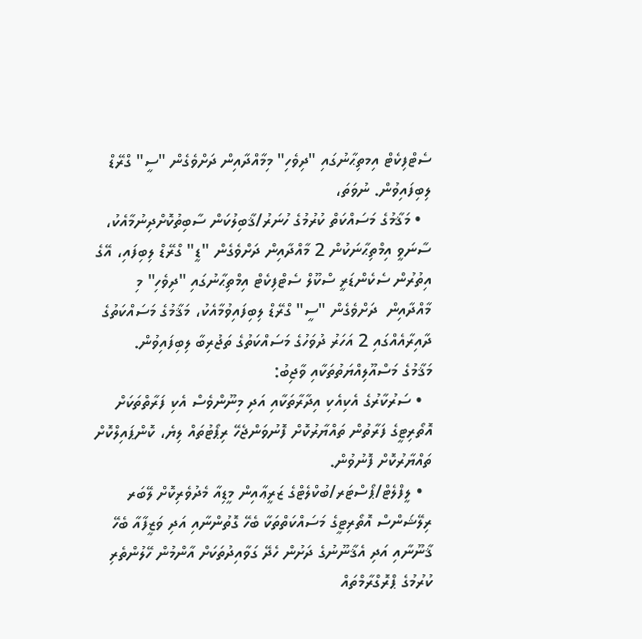ސެޓްފިކެޓް އިމތިޙާނުގައި "ދިވެހި" މިމާއްދާއިން ދަށްވެގެން "ސީ" ގްރޭޑް ލިބިފައިވުން. ނުވަތަ،
  • މަޤާމުގެ މަސައްކަތް ކުރުމުގެ ހުނަރު/ޤާބިލުކަން ސާބިތުކޮށްދިނުމާއެކު، ސާނަވީ އިމްތިޙާނަކުން 2 މާއްދާއިން ދަށްވެގެން "ޑީ" ގްރޭޑް ލިބިފައި، އޭގެ އިތުރުން ސެކެންޑަރީ ސްކޫލް ސެޓްފިކެޓް އިމްތިޙާނުގައި "ދިވެހި" މި މާއްދާއިން  ދަށްވެގެން "ސީ" ގްރޭޑް ލިބިފައިވުމާއެކު، މަޤާމުގެ މަސައްކަތުގެ ދާއިރާއެއްގައި 2 އަހަރު ދުވަހުގެ މަސައްކަތުގެ ތަޖުރިބާ ލިބިފައިވުން.
މަޤާމުގެ މަސްއޫލިއްޔަތުތަކާއި ވާޖިބު:
  • ސަރުކާރުގެ އެކިއެކި އިދާރާތަކާއި އަދި މިނޫންވެސް އެކި ފަރާތްތަކަށް އޮތޯރިޓީގެ ފަރާތުން ތައްޔާރުކޮށް ފޮނުވަންޖެހޭ ރިޕޯޓުތައް ލިޔެ، ކޮންޕައިލްކޮށް ތައްޔާރުކޮށް ފޮނުވުން.
  • ލީފްލެޓް/ޕޯސްޓަރ/ބުކްލެޓްގެ ޒަރީޢާއިން މީޑިއާ މެދުވެރިކޮށް ލޭބަރ ރިލޭޝަންސް އޮތޯރިޓީގެ މަސައްކަތްތަކާ ބެހޭ ގޮތުންނާއި އަދި ވަޒީފާއާ ބެހޭ ޤާނޫނާއި އަދި އެޤާނޫނުގެ ދަށުން ހެދޭ ގަވާއިދުތަކަށް އާންމުން ހޭލުންތެރި ކުރުމުގެ ޕްރޮގްރާމްތައް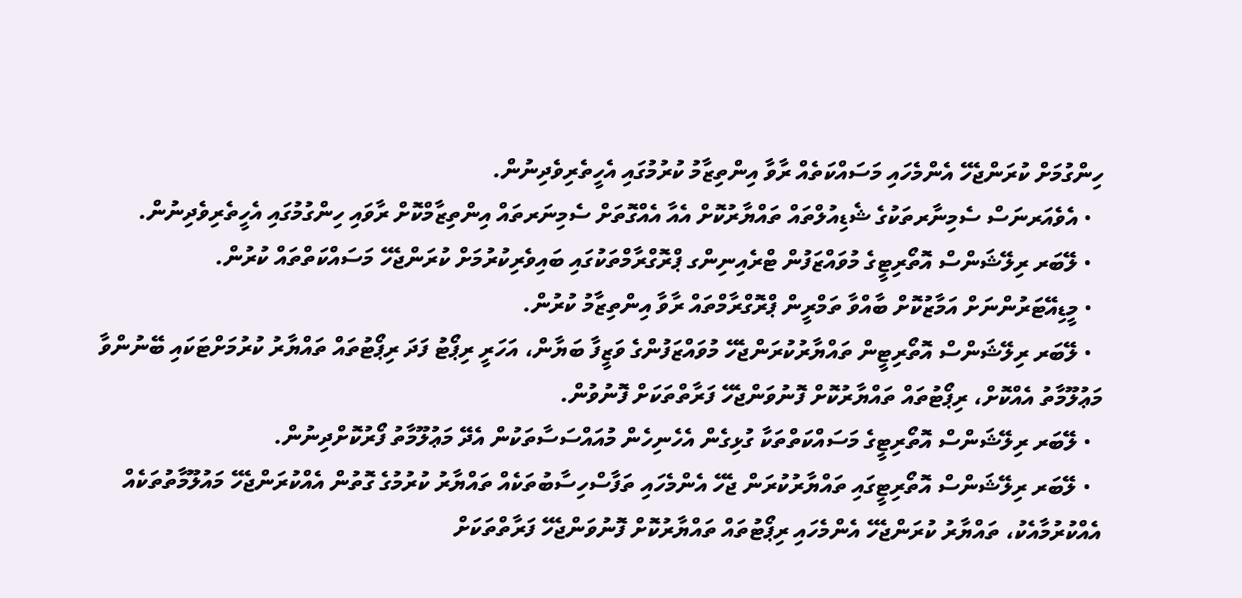ހިންގުމަށް ކުރަންޖެހޭ އެންމެހައި މަސައްކަތެއް ރާވާ އިންތިޒާމު ކުރުމުގައި އެހީތެރިވެދިނުން.
  • އެވެއަރނަސް ސެމިނާރތަކުގެ ޝެޑިއުލްތައް ތައްޔާރުކޮށް އެއާ އެއްގޮތަށް ސެމިނަރތައް އިންތިޒާމްކޮށް ރާވައި ހިންގުމުގައި އެހީތެރިވެދިނުން.
  • ލޭބަރ ރިލޭޝަންސް އޮތޯރިޓީގެ މުވައްޒަފުން ޓްރެއިނިންގ ޕްރޮގްރާމްތަކުގައި ބައިވެރިކުރުމަށް ކުރަންޖެހޭ މަސައްކަތްތައް ކުރުން.
  • މީޑިއޭޓަރުންނަށް އަމާޒުކޮށް ބާއްވާ ތަމްރީން ޕްރޮގްރާމްތައް ރާވާ އިންތިޒާމު ކުރުން.
  • ލޭބަރ ރިލޭޝަންސް އޮތޯރިޓީން ތައްޔާރުކުރަންޖެހޭ މުވައްޒަފުންގެ ވަޒީފާ ބަޔާން، އަހަރީ ރިޕޯޓު ފަދަ ރިޕޯޓުތައް ތައްޔާރު ކުރުމަށްޓަކައި ބޭނުންވާ މަޢުލޫމާތު އެއްކޮށް، ރިޕޯޓުތައް ތައްޔާރުކޮށް ފޮނުވަންޖެހޭ ފަރާތްތަކަށް ފޮނުވުން.
  • ލޭބަރ ރިލޭޝަންސް އޮތޯރިޓީގެ މަސައްކަތްތަކާ ގުޅިގެން އެހެނިހެން މުއައްސަސާތަކުން އެދޭ މަޢުލޫމާތު ފޯރުކޮށްދިނުން.
  • ލޭބަރ ރިލޭޝަންސް އޮތޯރިޓީގައި ތައްޔާރުކުރަން ޖެހޭ އެންމެހައި ތަފާސްހިސާބުތަކެއް ތައްޔާރު ކުރުމުގެ ގޮތުން އެއްކުރަންޖެހޭ މައުލޫމާތުތަކެއް އެއްކުރުމާއެކު، ތައްޔާރު ކުރަންޖެހޭ އެންމެހައި ރިޕޯޓުތައް ތައްޔާރުކޮށް ފޮނުވަންޖެހޭ ފަރާތްތަކަށް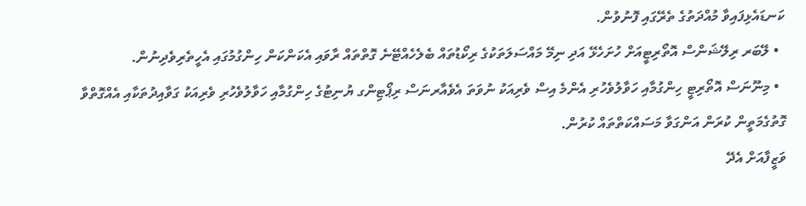ކަނޑައެޅިފައިވާ މުއްދަތުގެ ތެރޭގައި ފޮނުވުން.
  • ލޭބަރ ރިލޭޝަންސް އޮތޯރިޓީއަށް ހުށަހެޅޭ އަދި ނިމޭ މައްސަލަތަކުގެ ރިކޯޑުތައް ބެލެހެއްޓޭނެ ގޮތްތައް ރާވައި އެކަންކަން ހިންގުމުގައި އެހީތެރިވެދިނުން.
  • މިނޫނަސް އޮތޯރިޓީ ހިންގުމާއި ހަވާލުވެހުރި އެންމެ އިސް ވެރިއަކު ނުވަތަ އެވެއާރނަސް ރިޕޯޓިންގ ޔުނިޓުގެ ހިންގުމާއި ހަވާލުވެހުރި ވެރިއަކު ގަވާއިދުތަކާއި އެއްގޮތްވާ ގޮތުގެމަތީން ކުރަން އަންގަވާ މަސައްކަތްތައް ކުރުން.
ވަޒީފާއަށް އެދޭ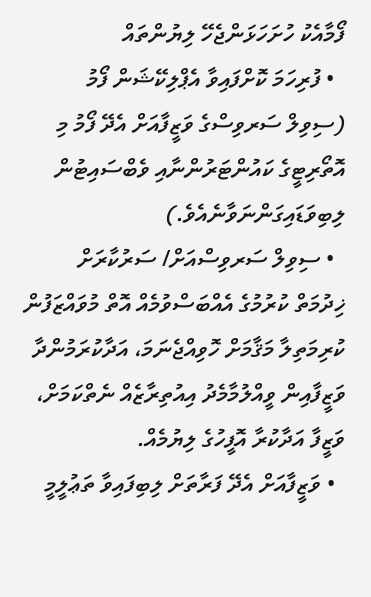ފޯމާއެކު ހުށަހަޅަންޖެހޭ ލިޔުންތައް
  • ފުރިހަމަ ކޮށްފައިވާ އެޕްލިކޭޝަން ފޯމު (ސިވިލް ސަރވިސްގެ ވަޒީފާއަށް އެދޭ ފޯމު މި އޮތޯރިޓީގެ ކައުންޓަރުންނާއި ވެބްސައިޓުން ލިބިވަޑައިގަންނަވާނެއެވެ.)
  • ސިވިލް ސަރވިސްއަށް/ ސަރުކާރަށް ޚިދުމަތް ކުރުމުގެ އެއްބަސްވުމެއް އޮތް މުވައްޒަފުން ކުރިމަތިލާ މަޤާމަށް ހޮވިއްޖެނަމަ، އަދާކުރަމުންދާ ވަޒީފާއިން ވީއްލުމާމެދު އިއުތިރާޒެއް ނެތްކަމަށް، ވަޒީފާ އަދާކުރާ އޮފީހުގެ ލިޔުމެއް.
  • ވަޒީފާއަށް އެދޭ ފަރާތަށް ލިބިފައިވާ ތަޢުލީމީ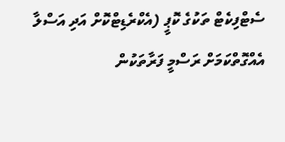ސެޓްފިކެޓް ތަކުގެ ކޮޕީ (އެކްރެޑިޓްކޮށް އަދި އަސްލާ އެއްގޮތްކަމަށް ރަސްމީ ފަރާތަކުން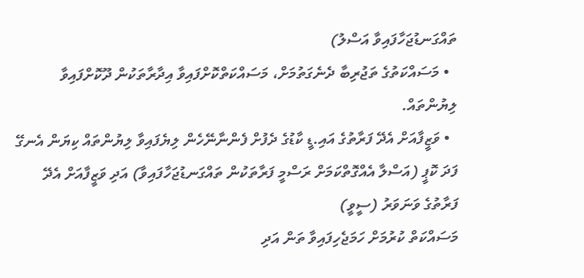ތައްގަނޑުޖަހާފައިވާ އަސްލު)
  • މަސައްކަތުގެ ތަޖުރިބާ ދެނެގަތުމަށް، މަސައްކަތްކޮށްފައިވާ އިދާރާތަކުން ދޫކޮށްފައިވާ ލިޔުންތައް.
  • ވަޒީފާއަށް އެދޭ ފަރާތުގެ އައި.ޑީ ކާޑުގެ ދެފުށް ފެންނާނޭހެން ލިޔެފައިވާ ލިޔުންތައް ކިޔަން އެނގޭ ފަދަ ކޮޕީ (އަސްލާ އެއްގޮތްކަމަށް ރަސްމީ ފަރާތަކުން ތައްގަނޑުޖަހާފައިވާ) އަދި ވަޒީފާއަށް އެދޭ ފަރާތުގެ ވަނަވަރު (ސީވީ)
މަސައްކަތް ކުރުމަށް ހަމަޖެހިފައިވާ ތަން އަދި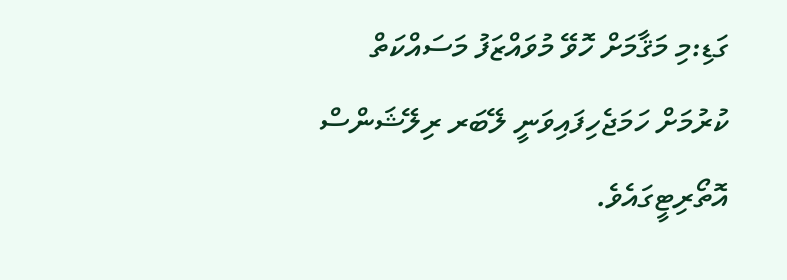ގަޑި:މި މަޤާމަށް ހޮވޭ މުވައްޒަފު މަސައްކަތް ކުރުމަށް ހަމަޖެހިފައިވަނީ ލޭބަރ ރިލޭޝަންސް އޮތޯރިޓީގައެވެ.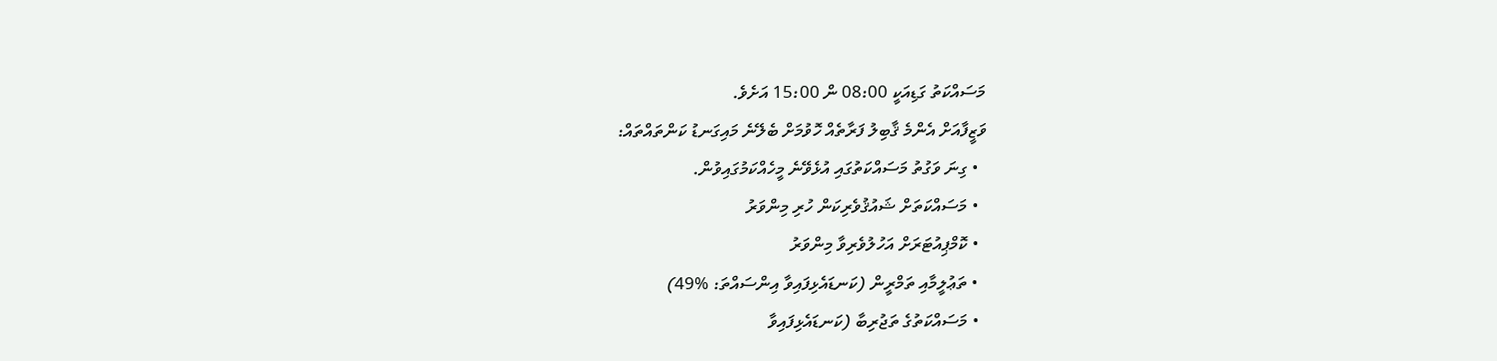މަސައްކަތު ގަޑިއަކީ 08:00 ން 15:00 އަށެވެ.
ވަޒީފާއަށް އެންމެ ޤާބިލު ފަރާތެއް ހޮވުމަށް ބެލޭނެ މައިގަނޑު ކަންތައްތައް:
  • ގިނަ ވަގުތު މަސައްކަތުގައި އުޅެވޭނެ މީހެއްކަމުގައިވުން.
  • މަސައްކަތަށް ޝައުޤުވެރިކަން ހުރި މިންވަރު
  • ކޮމްޕިއުޓަރަށް އަހުލުވެރިވާ މިންވަރު
  • ތަޢުލީމާއި ތަމްރީން (ކަނޑައެޅިފައިވާ އިންސައްތަ: %49)
  • މަސައްކަތުގެ ތަޖުރިބާ (ކަނޑައެޅިފައިވާ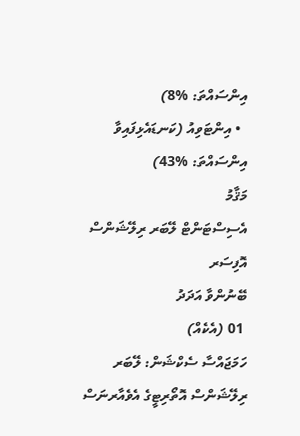އިންސައްތަ: %8)
  • އިންޓަވިއު (ކަނޑައެޅިފައިވާ އިންސައްތަ: %43)
މަޤާމު
އެސިސްޓަންޓް ލޭބަރ ރިލޭޝަންސް އޮފިސަރ
ބޭނުންވާ އަދަދު
 01 (އެކެއް)
ހަމަޖައްސާ ސެކްޝަން: ލޭބަރ ރިލޭޝަންސް އޮތޯރިޓީގެ އެވެއާރނަސް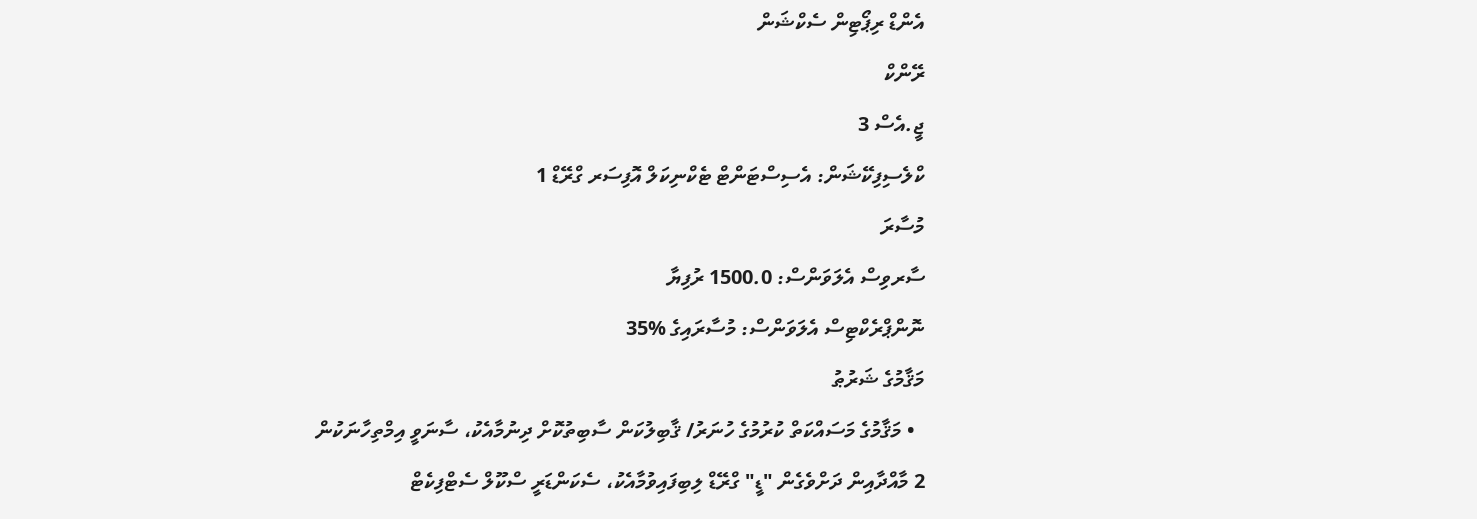އެންޑް ރިޕޯޓިން ސެކްޝަން
ރޭންކް
ޖީ.އެސް 3
ކްލެސިފިކޭޝަން: އެސިސްޓަންޓް ޓެކްނިކަލް އޮފިސަރ ގްރޭޑް 1
މުސާރަ
ސާރވިސް އެލަވަންސް: 1500.0 ރުފިޔާ
ނޮންޕްރެކްޓިސް އެލަވަންސް: މުސާރައިގެ %35
މަޤާމުގެ ޝަރުޠު
  • މަޤާމުގެ މަސައްކަތް ކުރުމުގެ ހުނަރު/ ޤާބިލުކަން ސާބިތުކޮށް ދިނުމާއެކު، ސާނަވީ އިމްތިހާނަކުން 2 މާއްދާއިން ދަށްވެގެން "ޑީ" ގްރޭޑް ލިބިފައިވުމާއެކު، ސެކަންޑަރީ ސްކޫލް ސެޓްފިކެޓް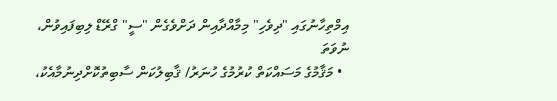އިމްތިހާނުގައި "ދިވެހި" މިމާއްދާއިން ދަށްވެގެން "ސީ" ގްރޭޑް ލިބިފައިވުން، ނުވަތަ
  • މަޤާމުގެ މަސައްކަތް ކުރުމުގެ ހުނަރު/ ޤާބިލުކަން ސާބިތުކޮށްދިނުމާއެކު،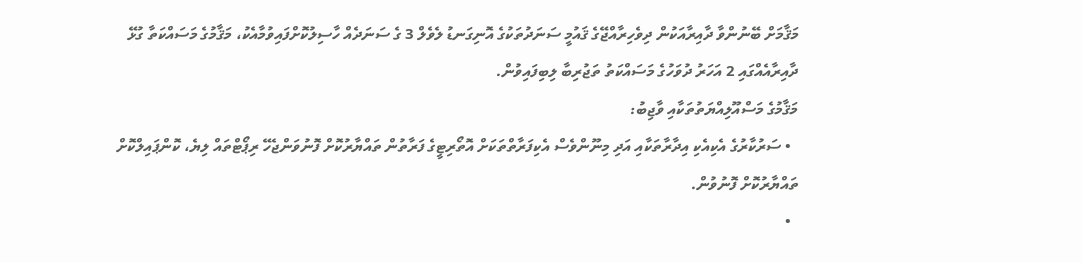މަޤާމަށް ބޭނުންވާ ދާއިރާއަކުން ދިވެހިރާއްޖޭގެ ޤައުމީ ސަނަދުތަކުގެ އޮނިގަނޑު ލެވެލް 3 ގެ ސަނަދެއް ހާސިލުކޮށްފައިވުމާއެކު، މަޤާމުގެ މަސައްކަތާ ގުޅޭ ދާއިރާއެއްގައި 2 އަހަރު ދުވަހުގެ މަސައްކަތު ތަޖުރިބާ ލިބިފައިވުން.
މަޤާމުގެ މަސްއޫލިއްޔަތުތަކާއި ވާޖިބު:
  • ސަރުކާރުގެ އެކިއެކި އިދާރާތަކާއި އަދި މިނޫންވެސް އެކިފަރާތްތަކަށް އޮތޯރިޓީގެ ފަރާތުން ތައްޔާރުކޮށް ފޮނުވަންޖެހޭ ރިޕޯޓްތައް ލިޔެ، ކޮންޕައިލްކޮށް ތައްޔާރުކޮށް ފޮނުވުން.
  •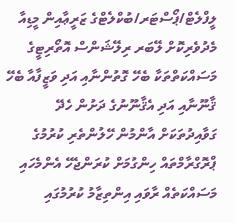ލީފްލެޓް/ޕޯސްޓަރ/ބުކްލެޓްގެ ޒަރީޢާއިން މީޑިއާ މެދުވެރިކޮށް ލޭބަރ ރިލޭޝަންސް އޮތޯރިޓީގެ މަސައްކަތްތަކާ ބެހޭ ގޮތުންނާއި އަދި ވަޒީފާއާ ބެހޭ ޤާނޫނާއި އަދި އެޤާނޫނުގެ ދަށުން ހެދޭ ގަވާއިދުތަކަށް އާންމުން ހޭލުންތެރި ކުރުމުގެ ޕްރޮގްރާމްތައް ހިންގުމަށް ކުރަންޖެހޭ އެންމެހައި މަސައްކަތެއް ރާވައި އިންތިޒާމު ކުރުމުގައި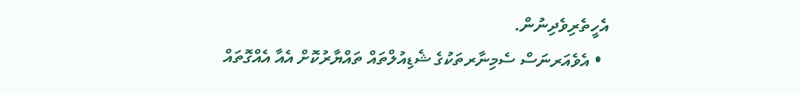އެހީތެރިވެދިނުން.
  • އެވެއަރނަސް ސެމިނާރތަކުގެ ޝެޑިއުލްތައް ތައްޔާރުކޮށް އެއާ އެއްގޮތައް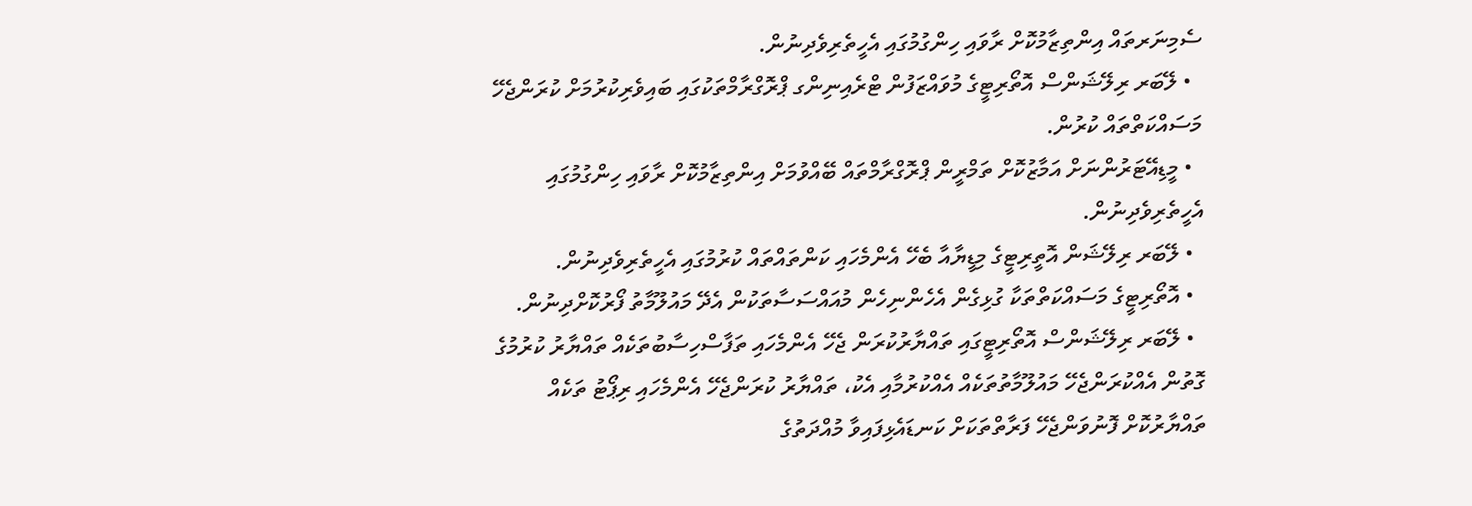ސެމިނަރތައް އިންތިޒާމުކޮށް ރާވައި ހިންގުމުގައި އެހީތެރިވެދިނުން.
  • ލޭބަރ ރިލޭޝަންސް އޮތޯރިޓީގެ މުވައްޒަފުން ޓްރެއިނިންގ ޕްރޮގްރާމްތަކުގައި ބައިވެރިކުރުމަށް ކުރަންޖެހޭ މަސައްކަތްތައް ކުރުން.
  • މީޑިއޭޓަރުންނަށް އަމާޒުކޮށް ތަމްރީން ޕްރޮގްރާމްތައް ބޭއްވުމަށް އިންތިޒާމުކޮށް ރާވައި ހިންގުމުގައި އެހީތެރިވެދިނުން.
  • ލޭބަރ ރިލޭޝަން އޮތީރިޓީގެ މިޑީޔާއާ ބެހޭ އެންމެހައި ކަންތައްތައް ކުރުމުގައި އެހީތެރިވެދިނުން.
  • އޮތޯރިޓީގެ މަސައްކަތްތަކާ ގުޅިގެން އެހެންނިހެން މުއައްސަސާތަކުން އެދޭ މައުލޫމާތު ފޯރުކޮށްދިނުން.
  • ލޭބަރ ރިލޭޝަންސް އޮތޯރިޓީގައި ތައްޔާރުކުރަން ޖެހޭ އެންމެހައި ތަފާސްހިސާބުތަކެއް ތައްޔާރު ކުރުމުގެ ގޮތުން އެއްކުރަންޖެހޭ މައުލޫމާތުތަކެއް އެއްކުރުމާއި އެކު، ތައްޔާރު ކުރަންޖެހޭ އެންމެހައި ރިޕޯޓު ތަކެއް ތައްޔާރުކޮށް ފޮނުވަންޖެހޭ ފަރާތްތަކަށް ކަނޑައެޅިފައިވާ މުއްދަތުގެ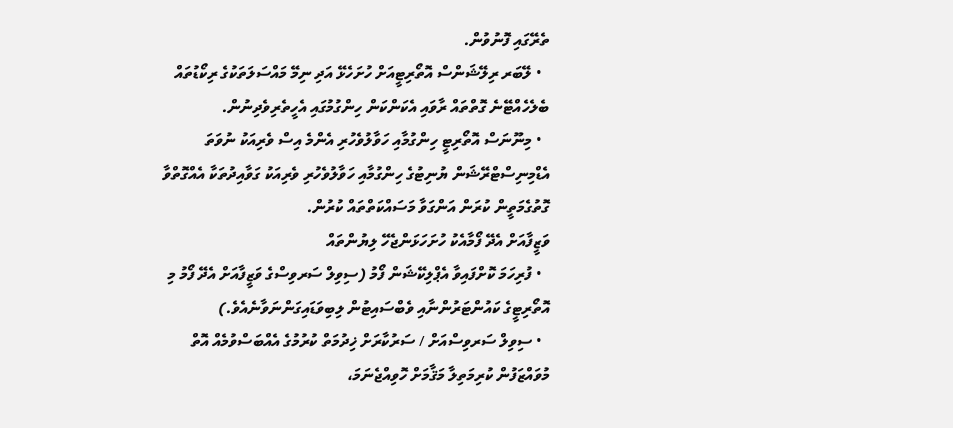ތެރޭގައި ފޮނުވުން.
  • ލޭބަރ ރިލޭޝަންސް އޮތޯރިޓީއަށް ހުށަހެޅޭ އަދި ނިމޭ މައްސަލަތަކުގެ ރިކޯޑުތައް ބެލެހެއްޓޭނެ ގޮތްތައް ރާވައި އެކަންކަން ހިންގުމުގައި އެހީތެރިވެދިނުން.
  • މިނޫނަސް އޮތޯރިޓީ ހިންގުމާއި ހަވާލުވެހުރި އެންމެ އިސް ވެރިއަކު ނުވަތަ އެޑްމިނިސްޓްރޭޝަން ޔުނިޓުގެ ހިންގުމާއި ހަވާލުވެހުރި ވެރިއަކު ގަވާއިދުތަކާ އެއްގޮތްވާ ގޮތުގެމަތީން ކުރަން އަންގަވާ މަސައްކަތްތައް ކުރުން.
ވަޒީފާއަށް އެދޭ ފޯމާއެކު ހުށަހަޅަންޖެހޭ ލިޔުންތައް
  • ފުރިހަމަ ކޮށްފައިވާ އެޕްލިކޭޝަން ފޯމު (ސިވިލް ސަރވިސްގެ ވަޒީފާއަށް އެދޭ ފޯމު މި އޮތޯރިޓީގެ ކައުންޓަރުންނާއި ވެބްސައިޓުން ލިބިވަޑައިގަންނަވާނެއެވެ.)
  • ސިވިލް ސަރވިސްއަށް / ސަރުކާރަށް ޚިދުމަތް ކުރުމުގެ އެއްބަސްވުމެއް އޮތް މުވައްޒަފުން ކުރިމަތިލާ މަޤާމަށް ހޮވިއްޖެނަމަ،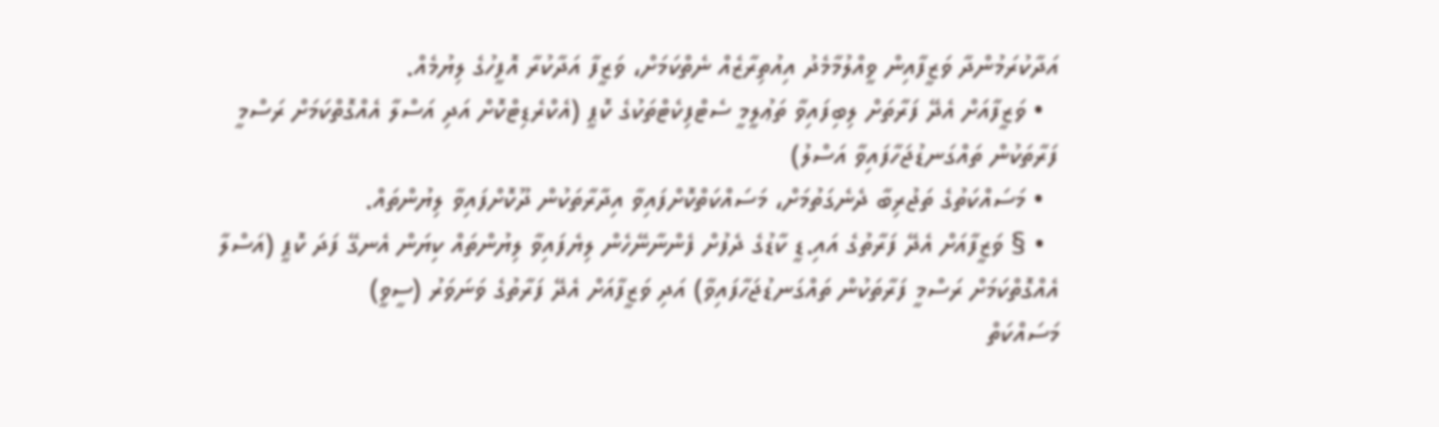އަދާކުރަމުންދާ ވަޒީފާއިން ވީއްލުމާމެދު އިއުތިރާޒެއް ނެތްކަމަށް، ވަޒީފާ އަދާކުރާ އޮފީހުގެ ލިޔުމެއް.
  • ވަޒީފާއަށް އެދޭ ފަރާތަށް ލިބިފައިވާ ތަޢުލީމީ ސެޓްފިކެޓްތަކުގެ ކޮޕީ (އެކްރެޑިޓްކޮށް އަދި އަސްލާ އެއްގޮތްކަމަށް ރަސްމީ ފަރާތަކުން ތައްގަނޑުޖަހާފައިވާ އަސްލު)
  • މަސައްކަތުގެ ތަޖުރިބާ ދެނެގަތުމަށް، މަސައްކަތްކޮށްފައިވާ އިދާރާތަކުން ދޫކޮށްފައިވާ ލިޔުންތައް.
  • § ވަޒީފާއަށް އެދޭ ފަރާތުގެ އައި.ޑީ ކާޑުގެ ދެފުށް ފެންނާނޭހެން ލިޔެފައިވާ ލިޔުންތައް ކިޔަން އެނގޭ ފަދަ ކޮޕީ (އަސްލާ އެއްގޮތްކަމަށް ރަސްމީ ފަރާތަކުން ތައްގަނޑުޖަހާފައިވާ) އަދި ވަޒީފާއަށް އެދޭ ފަރާތުގެ ވަނަވަރު (ސީވީ)
މަސައްކަތް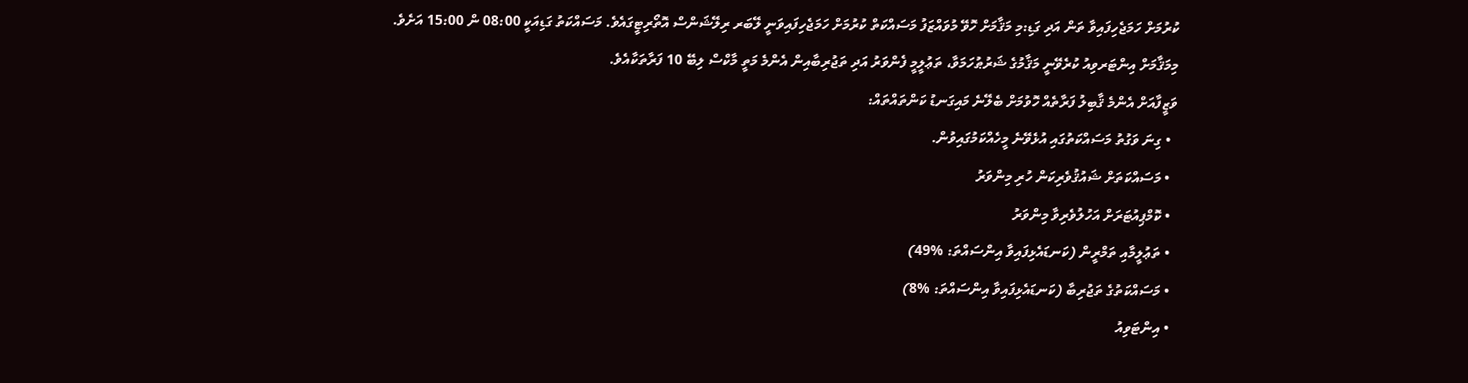ކުރުމަށް ހަމަޖެހިފައިވާ ތަން އަދި ގަޑި:މި މަޤާމަށް ހޮވޭ މުވައްޒަފު މަސައްކަތް ކުރުމަށް ހަމަޖެހިފައިވަނީ ލޭބަރ ރިލޭޝަންސް އޮތޯރިޓީގައެވެ. މަސައްކަތު ގަޑިއަކީ 08:00 ން 15:00 އަށެވެ.
މިމަޤާމަށް އިންޓަރވިއު ކުރެވޭނީ މަޤާމުގެ ޝަރުޠުހަމަވާ، ތަޢުލީމީ ފެންވަރު އަދި ތަޖުރިބާއިން އެންމެ މަތީ މާކްސް ލިބޭ 10 ފަރާތަކާއެވެ.
ވަޒީފާއަށް އެންމެ ޤާބިލު ފަރާތެއް ހޮވުމަށް ބެލޭނެ މައިގަނޑު ކަންތައްތައް:
  • ގިނަ ވަގުތު މަސައްކަތުގައި އުޅެވޭނެ މީހެއްކަމުގައިވުން.
  • މަސައްކަތަށް ޝައުޤުވެރިކަން ހުރި މިންވަރު
  • ކޮމްޕިއުޓަރަށް އަހުލުވެރިވާ މިންވަރު
  • ތަޢުލީމާއި ތަމްރީން (ކަނޑައެޅިފައިވާ އިންސައްތަ: %49)
  • މަސައްކަތުގެ ތަޖުރިބާ (ކަނޑައެޅިފައިވާ އިންސައްތަ: %8)
  • އިންޓަވިއު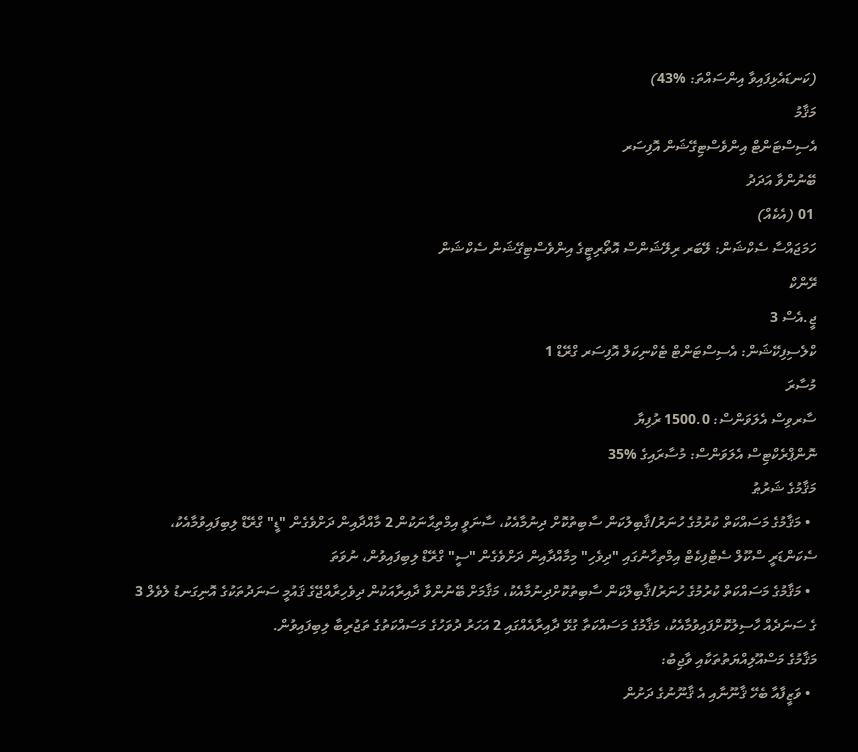(ކަނޑައެޅިފައިވާ އިންސައްތަ: %43)
މަޤާމު
އެސިސްޓަންޓް އިންވެސްޓިގޭޝަން އޮފިސަރ
ބޭނުންވާ އަދަދު
 01 (އެކެއް)
ހަމަޖައްސާ ސެކްޝަން: ލޭބަރ ރިލޭޝަންސް އޮތޯރިޓީގެ އިންވެސްޓިގޭޝަން ސެކްޝަން
ރޭންކް
ޖީ.އެސް 3
ކްލެސިފިކޭޝަން: އެސިސްޓަންޓް ޓެކްނިކަލް އޮފިސަރ ގްރޭޑް 1
މުސާރަ
ސާރވިސް އެލަވަންސް: 1500.0 ރުފިޔާ
ނޮންޕްރެކްޓިސް އެލަވަންސް: މުސާރައިގެ %35
މަޤާމުގެ ޝަރުޠު
  • މަޤާމުގެ މަސައްކަތް ކުރުމުގެ ހުނަރު/ޤާބިލުކަން ސާބިތުކޮށް ދިނުމާއެކު، ސާނަވީ އިމްތިޙާނަކުން 2 މާއްދާއިން ދަށްވެގެން "ޑީ" ގްރޭޑް ލިބިފައިވުމާއެކު، ސެކަންޑަރީ ސްކޫލް ސެޓްފިކެޓް އިމްތިހާނުގައި "ދިވެހި" މިމާއްދާއިން ދަށްވެގެން "ސީ" ގްރޭޑް ލިބިފައިވުން، ނުވަތަ
  • މަޤާމުގެ މަސައްކަތް ކުރުމުގެ ހުނަރު/ޤާބިލްކަން ސާބިތުކޮށްދިނުމާއެކު، މަޤާމަށް ބޭނުންވާ ދާއިރާއަކުން ދިވެހިރާއްޖޭގެ ޤައުމީ ސަނަދުތަކުގެ އޮނިގަނޑު ލެވެލް 3 ގެ ސަނަދެއް ހާސިލުކޮށްފައިވުމާއެކު، މަޤާމުގެ މަސައްކަތާ ގުޅޭ ދާއިރާއެއްގައި 2 އަހަރު ދުވަހުގެ މަސައްކަތުގެ ތަޖުރިބާ ލިބިފައިވުން.
މަޤާމުގެ މަސްއޫލިއްޔަތުތަކާއި ވާޖިބު:
  • ވަޒީފާއާ ބެހޭ ޤާނޫނާއި އެ ޤާނޫނުގެ ދަށުން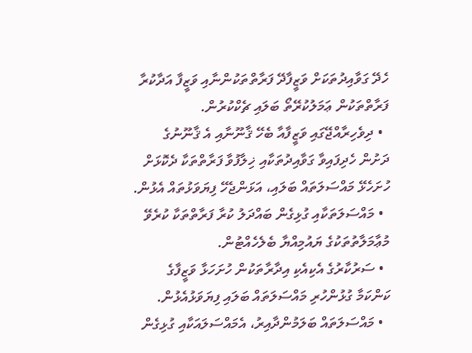ހެދޭ ގަވާއިދުތަކަށް ވަޒީފާދޭ ފަރާތްތަކުންނާއި ވަޒީފާ އަދާކުރާ ފަރާތްތަކުން ޢަމަލުކުރޭތޯ ބަލައި ޗެކްކުރުން.
  • ދިވެހިރާއްޖޭގައި ވަޒީފާއާ ބެހޭ ޤާނޫނާއި އެ ޤާނޫނުގެ ދަށުން ހެދިފައިވާ ގަވާއިދުތަކާއި ޚިލާފުވާ ފަރާތްތަކާ ދެކޮޅަށް ހުށަހެޅޭ މައްސަލަތައް ބަލައި، އަޅަންޖެހޭ ފިޔަވަޅުތައް އެޅުން.
  • މައްސަލަތަކާއި ގުޅިގެން ބައްދަލު ކުރާ ފަރާތްތަކާ ކުރެވޭ މުޢާމަލާތުތަކުގެ ޔައުމިއްޔާ ބެލެހެއްޓުން.
  • ސަރުކާރުގެ އެކިއެކި އިދާރާތަކުން ހުށަހަޅާ ވަޒީފާގެ ކަންކަމާ ގުޅުންހުރި މައްސަލަތައް ބަލައި ފިޔަވަޅުއެޅުން.
  • މައްސަލަތައް ބަލަމުންދާއިރު، އެމައްސަލައަކާއި ގުޅިގެން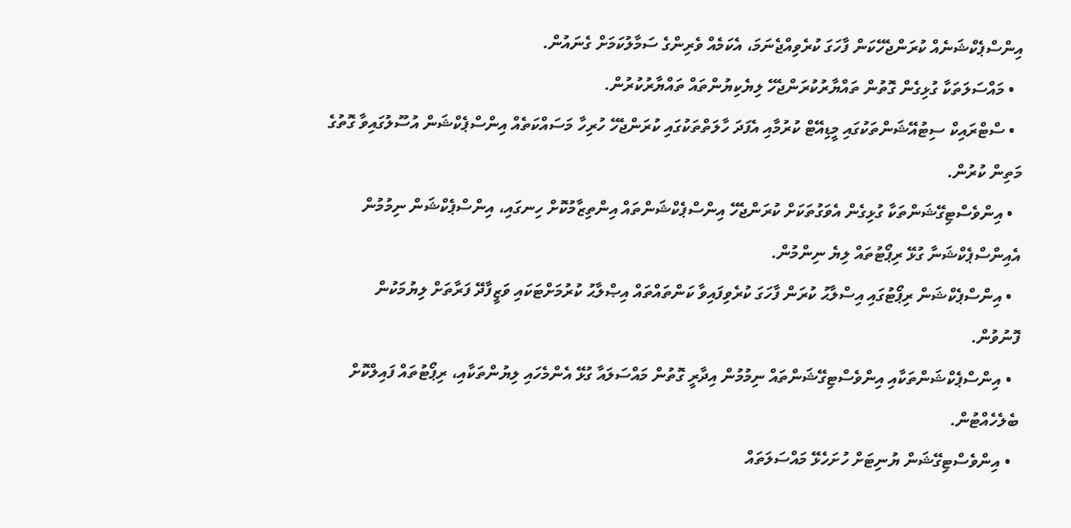އިންސްޕެކްޝަނެއް ކުރަންޖެހޭކަން ފާހަގަ ކުރެވިއްޖެނަމަ، އެކަމެއް ވެރިންގެ ސަމާލުކަމަށް ގެނައުން.
  • މައްސަލަތަކާ ގުޅިގެން ގޮތުން ތައްޔާރުކުރަންޖެހޭ ލިޔެކިޔުންތައް ތައްޔާރުކުރުން.
  • ސްޓްރައިކް ސިޓުއޭޝަންތަކުގައި މީޑިއޭޓް ކުރުމާއި އެފަދަ ހާލަތްތަކުގައި ކުރަންޖެހޭ ހުރިހާ މަސައްކަތެއް އިންސްޕެކްޝަން އުސޫލުގައިވާ ގޮތުގެ މަތިން ކުރުން.
  • އިންވެސްޓިގޭޝަންތަކާ ގުޅިގެން އެވަގުތަކަށް ކުރަންޖެހޭ އިންސްޕެކްޝަންތައް އިންތިޒާމުކޮށް ހިނގައި، އިންސްޕެކްޝަން ނިމުމުން އެއިންސްޕެކްޝަނާ ގުޅޭ ރިޕޯޓުތައް ލިޔެ ނިންމުން.
  • އިންސްޕެކްޝަން ރިޕޯޓުގައި އިސްލާޙު ކުރަން ފާހަގަ ކުރެވިފައިވާ ކަންތައްތައް އިޞްލާޙު ކުރުމަށްޓަކައި ވަޒީފާދޭ ފަރާތަށް ލިޔުމަކުން ފޮނުވުން.
  • އިންސްޕެކްޝަންތަކާއި އިންވެސްޓިގޭޝަންތައް ނިމުމުން އިދާރީ ގޮތުން މައްސަލައާ ގުޅޭ އެންމެހައި ލިޔުންތަކާއި، ރިޕޯޓުތައް ފައިލްކޮށް ބެލެހެއްޓުން.
  • އިންވެސްޓިގޭޝަން ޔުނިޓަށް ހުށަހެޅޭ މައްސަލަތައް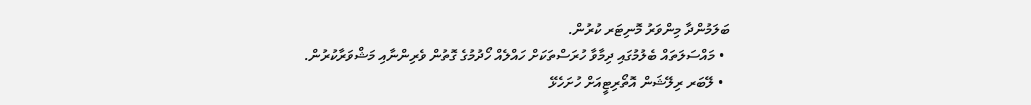ބަލަމުންދާ މިންވަރު މޮނިޓަރ ކުރުން.
  • މައްސަލަތައް ބެލުމުގައި ދިމާވާ ހުރަސްތަކަށް ހައްލެއް ހޯދުމުގެ ގޮތުން ވެރިންނާއި މަޝްވަރާކުރުން.
  • ލޭބަރ ރިލޭޝަން އޮތޯރިޓީއަށް ހުށަހެޅޭ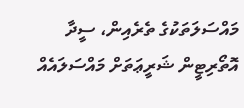މައްސަލަތަކުގެ ތެރެއިން، ސީދާ އޮތޯރިޓީން ޝަރީޢަތަށް މައްސަލައެއް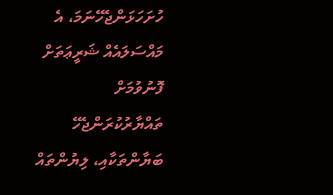ހުށަހަޅަންޖެހޭނަމަ، އެ މައްސަލައެއް ޝަރީޢަތަށް ފޮނުވުމަށް ތައްޔާރުކުރަންޖެހޭ ބަޔާންތަކާއި، ލިޔުންތައް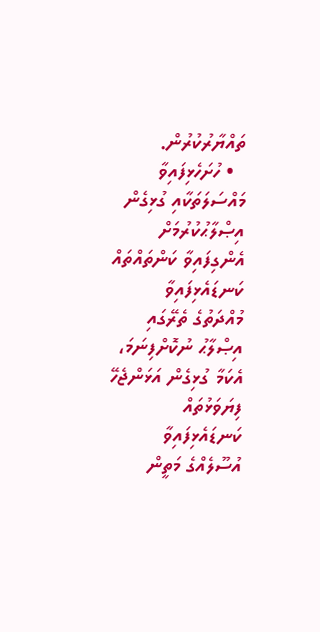ތައްޔާރުކުރުން.
  • ހުށަހެޅިފައިވާ މައްސަލަތަކާއި ގުޅިގެން އިޞްލާޙުކުރުމަށް އެންގިފައިވާ ކަންތައްތައް ކަނޑައެޅިފައިވާ މުއްދަތުގެ ތެރޭގައި އިޞްލާޙު ނުކޮށްފިނަމަ، އެކަމާ ގުޅިގެން އަޅަންޖެހޭ ފިޔަވަޅުތައް ކަނޑައެޅިފައިވާ އުސޫލެއްގެ މަތީން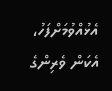އެޅުއްވުމަށްފަހު، އެކަން ވެރިންގެ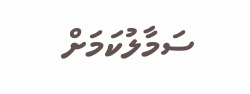ސަމާލުކަމަށް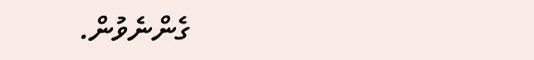ގެންނެވުން.